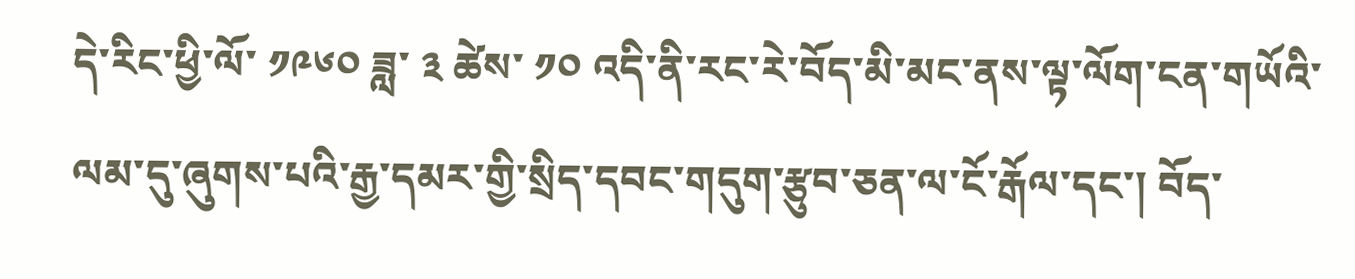དེ་རིང་ཕྱི་ལོ་ ༡༩༦༠ ཟླ་ ༣ ཚེས་ ༡༠ འདི་ནི་རང་རེ་བོད་མི་མང་ནས་ལྟ་ལོག་ངན་གཡོའི་ལམ་དུ་ཞུགས་པའི་རྒྱ་དམར་གྱི་སྲིད་དབང་གདུག་རྩུབ་ཅན་ལ་ངོ་རྒོལ་དང་། བོད་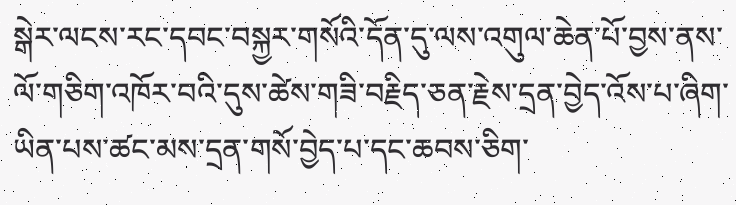སྒེར་ལངས་རང་དབང་བསྐྱར་གསོའི་དོན་དུ་ལས་འགུལ་ཆེན་པོ་བྱས་ནས་ལོ་གཅིག་འཁོར་བའི་དུས་ཚེས་གཟི་བརྗིད་ཅན་རྗེས་དྲན་བྱེད་འོས་པ་ཞིག་ཡིན་པས་ཚང་མས་དྲན་གསོ་བྱེད་པ་དང་ཆབས་ཅིག་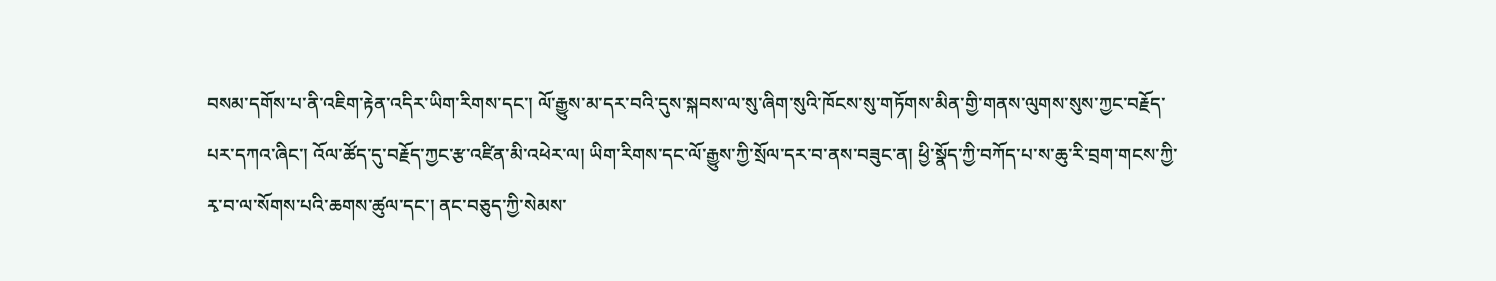བསམ་དགོས་པ་ནི་འཇིག་རྟེན་འདིར་ཡིག་རིགས་དང་། ལོ་རྒྱུས་མ་དར་བའི་དུས་སྐབས་ལ་སུ་ཞིག་སུའི་ཁོངས་སུ་གཏོགས་མིན་གྱི་གནས་ལུགས་སུས་ཀྱང་བརྗོད་པར་དཀའ་ཞིང་། འོལ་ཚོད་དུ་བརྗོད་ཀྱང་རྩ་འཛིན་མི་འཕེར་ལ། ཡིག་རིགས་དང་ལོ་རྒྱུས་ཀྱི་སྲོལ་དར་བ་ནས་བཟུང་ན། ཕྱི་སྣོད་ཀྱི་བཀོད་པ་ས་ཆུ་རི་བྲག་གངས་ཀྱི་རྭ་བ་ལ་སོགས་པའི་ཆགས་ཚུལ་དང་། ནང་བཅུད་ཀྱི་སེམས་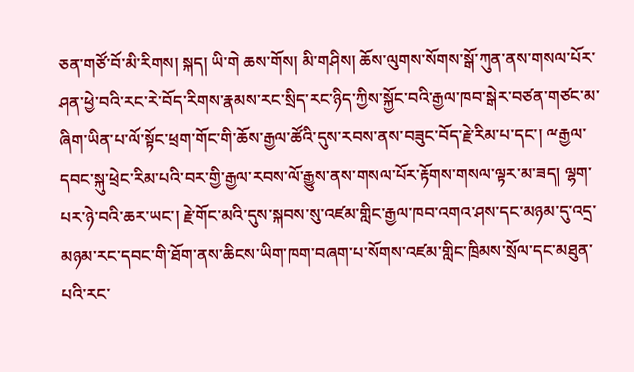ཅན་གཙོ་བོ་མི་རིགས། སྐད། ཡི་གེ ཆས་གོས། མི་གཤིས། ཆོས་ལུགས་སོགས་སྒོ་ཀུན་ནས་གསལ་པོར་ཤན་ཕྱེ་བའི་རང་རེ་བོད་རིགས་རྣམས་རང་སྲིད་རང་ཉིད་ཀྱིས་སྐྱོང་བའི་རྒྱལ་ཁབ་སྒེར་བཙན་གཙང་མ་ཞིག་ཡིན་པ་ལོ་སྟོང་ཕྲག་གོང་གི་ཆོས་རྒྱལ་ཚོའི་དུས་རབས་ནས་བཟུང་བོད་རྗེ་རིམ་པ་དང་། ྋརྒྱལ་དབང་སྐུ་ཕྲེང་རིམ་པའི་བར་གྱི་རྒྱལ་རབས་ལོ་རྒྱུས་ནས་གསལ་པོར་རྟོགས་གསལ་ལྟར་མ་ཟད། ལྷག་པར་ཉེ་བའི་ཆར་ཡང་། རྗེ་གོང་མའི་དུས་སྐབས་སུ་འཛམ་གླིང་རྒྱལ་ཁབ་འགའ་ཤས་དང་མཉམ་དུ་འདྲ་མཉམ་རང་དབང་གི་ཐོག་ནས་ཆིངས་ཡིག་ཁག་བཞག་པ་སོགས་འཛམ་གླིང་ཁྲིམས་སྲོལ་དང་མཐུན་པའི་རང་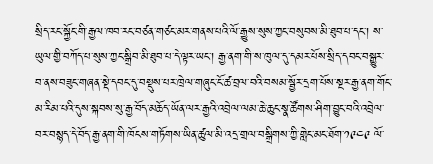སྲིད་རང་སྐྱོང་གི་རྒྱལ་ཁབ་རང་བཙན་གཙང་མར་གནས་པའི་ལོ་རྒྱུས་སུས་ཀྱང་བསུབས་མི་ཐུབ་པ་དང་། ས་ཡུལ་གྱི་བཀོད་པ་སུས་ཀྱང་སྒྲིབ་མི་ཐུབ་པ་དེ་ལྟར་ཡང་། རྒྱ་ནག་གི་ས་ཁུལ་དུ་དམར་པོས་སྲིད་དབང་བསྒྱུར་བ་ནས་བཟུང་གཞན་སྡེ་དབང་དུ་བསྡུས་པར་ཁྲེལ་གཞུང་ངོ་ཚ་བྲལ་བའི་བསམ་སྦྱོར་དྲག་པོས་སྔར་རྒྱ་ནག་གོང་མ་རིམ་པའི་དུས་སྐབས་སུ་རྒྱ་བོད་མཆོད་ཡོན་ལར་རྒྱའི་འབྲེལ་ལམ་ཆེ་ཆུང་སྣ་ཚོགས་ཤིག་བྱུང་བའི་འབྲེལ་བར་བསྙད་དེ་བོད་རྒྱ་ནག་གི་ཁོངས་གཏོགས་ཡིན་ཚུལ་མི་འདྲ་གྲལ་བསྒྲིགས་ཀྱི་གླེང་མང་ཐོག་༡༩༤༩ ལོ་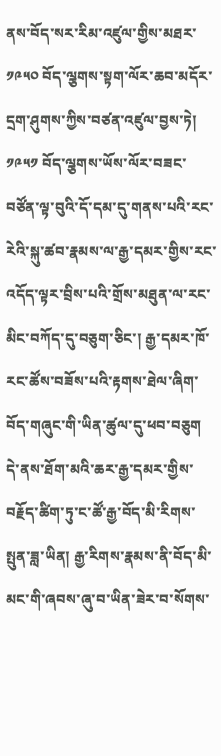ནས་བོད་སར་རིམ་འཛུལ་གྱིས་མཐར་༡༩༥༠ བོད་ལྕགས་སྟག་ལོར་ཆབ་མདོར་དྲག་ཤུགས་ཀྱིས་བཙན་འཛུལ་བྱས་ཏེ། ༡༩༥༡ བོད་ལྕགས་ཡོས་ལོར་བཟང་བཙོན་ལྟ་བུའི་དོ་དམ་དུ་གནས་པའི་རང་རེའི་སྐུ་ཚབ་རྣམས་ལ་རྒྱ་དམར་གྱིས་རང་འདོད་ལྟར་བྲིས་པའི་གྲོས་མཐུན་ལ་རང་མིང་བཀོད་དུ་བཅུག་ཅིང་། རྒྱ་དམར་ཁོ་རང་ཚོས་བཟོས་པའི་རྟགས་ཐེལ་ཞིག་བོད་གཞུང་གི་ཡིན་ཚུལ་དུ་ཕབ་བཅུག
དེ་ནས་ཐོག་མའི་ཆར་རྒྱ་དམར་གྱིས་བརྗོད་ཚིག་ཏུ་ང་ཚོ་རྒྱ་བོད་མི་རིགས་སྤུན་ཟླ་ཡིན། རྒྱ་རིགས་རྣམས་ནི་བོད་མི་མང་གི་ཞབས་ཞུ་བ་ཡིན་ཟེར་བ་སོགས་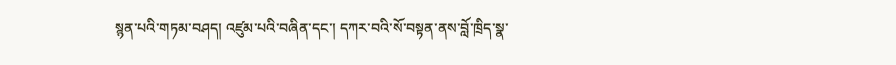སྙན་པའི་གཏམ་བཤད། འཛུམ་པའི་བཞིན་དང་། དཀར་བའི་སོ་བསྟན་ནས་བློ་ཁྲིད་སྣ་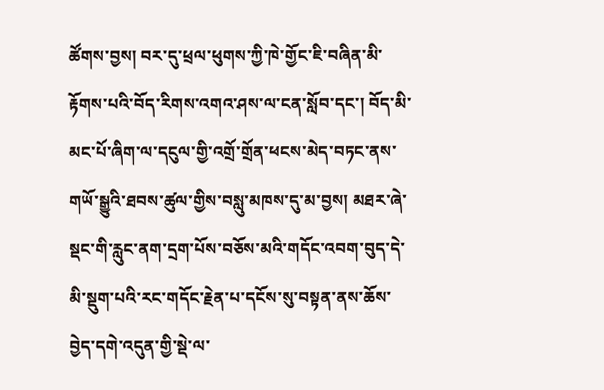ཚོགས་བྱས། བར་དུ་ཕྲལ་ཕུགས་ཀྱི་ཁེ་གྱོང་ཇི་བཞིན་མི་རྟོགས་པའི་བོད་རིགས་འགའ་ཤས་ལ་ངན་སློབ་དང་། བོད་མི་མང་པོ་ཞིག་ལ་དངུལ་གྱི་འགྲོ་གྲོན་ཕངས་མེད་བཏང་ནས་གཡོ་སྒྱུའི་ཐབས་ཚུལ་གྱིས་བསླུ་མཁས་དུ་མ་བྱས། མཐར་ཞེ་སྡང་གི་རླུང་ནག་དྲག་པོས་བཅོས་མའི་གདོང་འབག་བུད་དེ་མི་སྡུག་པའི་རང་གདོང་རྗེན་པ་དངོས་སུ་བསྟན་ནས་ཆོས་བྱེད་དགེ་འདུན་གྱི་སྡེ་ལ་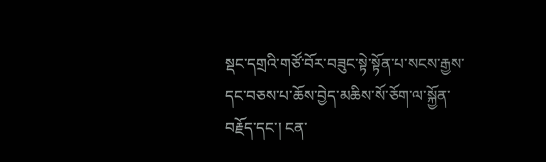སྡང་དགྲའི་གཙོ་བོར་བཟུང་སྟེ་སྟོན་པ་སངས་རྒྱས་དང་བཅས་པ་ཆོས་བྱེད་མཆིས་སོ་ཅོག་ལ་སྐྱོན་བརྗོད་དང་། ངན་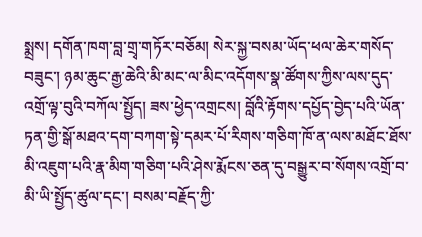སྨྲས། དགོན་ཁག་བླ་གྲྭ་གཏོར་བཅོམ། སེར་སྐྱ་བསམ་ཡོད་ཕལ་ཆེར་གསོད་བཟུང་། ཉམ་ཆུང་རྒྱ་ཆེའི་མི་མང་ལ་མིང་འདོགས་སྣ་ཚོགས་ཀྱིས་ལས་དུད་འགྲོ་ལྟ་བུའི་བཀོལ་སྤྱོད། ཟས་ཕྱེད་འགྲངས། བློའི་རྟོགས་དཔྱོད་བྱེད་པའི་ཡོན་ཏན་གྱི་སྒོ་མཐའ་དག་བཀག་སྟེ་དམར་པོ་རིགས་གཅིག་ཁོ་ན་ལས་མཐོང་ཐོས་མི་འཇུག་པའི་རྣ་མིག་གཅིག་པའི་ཤེས་རྨོངས་ཅན་དུ་བསྒྱུར་བ་སོགས་འགྲོ་བ་མི་ཡི་སྤྱོད་ཚུལ་དང་། བསམ་བརྗོད་ཀྱི་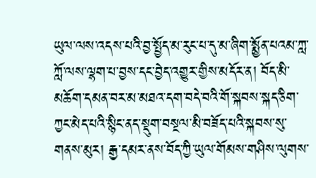ཡུལ་ལས་འདས་པའི་བྱ་སྤྱོད་མ་རུང་པ་དུ་མ་ཞིག་སྨྱོན་པའམ་ཀླ་ཀློ་ལས་ལྷག་པ་བྱས་དང་བྱེད་འགྱུར་གྱིས་མདོར་ན། བོད་མི་མཆོག་དམན་བར་མ་མཐའ་དག་བདེ་བའི་གོ་སྐབས་སྐད་ཅིག་ཀྱང་མེད་པའི་སྙིང་ནད་སྡུག་བསྔལ་མི་བཟོད་པའི་སྐབས་སུ་གནས་མུར། རྒྱ་དམར་ནས་བོད་ཀྱི་ཡུལ་གོམས་གཤིས་ལུགས་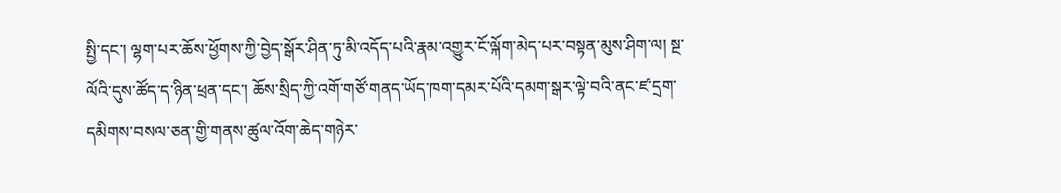སྤྱི་དང་། ལྷག་པར་ཆོས་ཕྱོགས་ཀྱི་བྱེད་སྒོར་ཤིན་ཏུ་མི་འདོད་པའི་རྣམ་འགྱུར་ངོ་ལྐོག་མེད་པར་བསྟན་མུས་ཤིག་ལ། སྔ་ལོའི་དུས་ཚོད་ད་ཉིན་ཕྲན་དང་། ཆོས་སྲིད་ཀྱི་འགོ་གཙོ་གནད་ཡོད་ཁག་དམར་པོའི་དམག་སྒར་ལྟེ་བའི་ནང་ཛ་དྲག་དམིགས་བསལ་ཅན་གྱི་གནས་ཚུལ་འོག་ཆེད་གཉེར་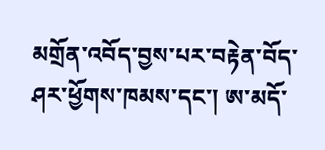མགྲོན་འབོད་བྱས་པར་བརྟེན་བོད་ཤར་ཕྱོགས་ཁམས་དང་། ཨ་མདོ་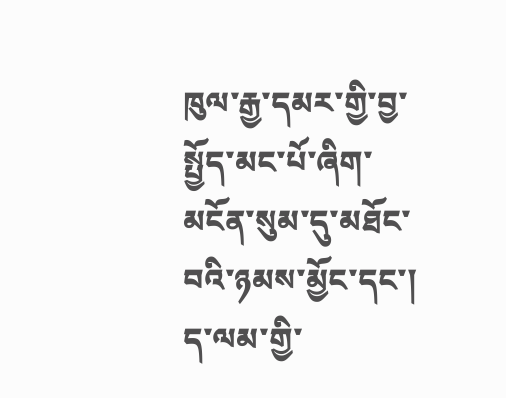ཁུལ་རྒྱ་དམར་གྱི་བྱ་སྤྱོད་མང་པོ་ཞིག་མངོན་སུམ་དུ་མཐོང་བའི་ཉམས་མྱོང་དང་། ད་ལམ་གྱི་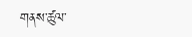གནས་ཚུལ་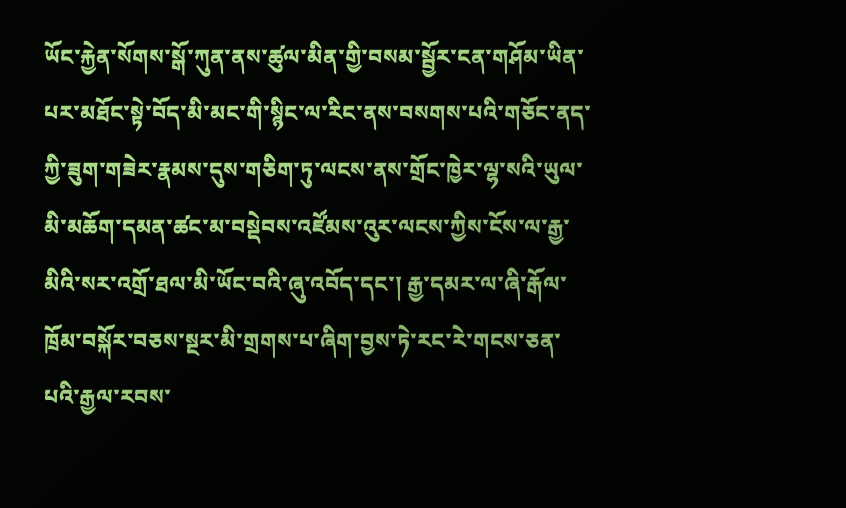ཡོང་རྐྱེན་སོགས་སྒོ་ཀུན་ནས་ཚུལ་མིན་གྱི་བསམ་སྦྱོར་ངན་གཤོམ་ཡིན་པར་མཐོང་སྟེ་བོད་མི་མང་གི་སྙིང་ལ་རིང་ནས་བསགས་པའི་གཅོང་ནད་ཀྱི་ཟུག་གཟེར་རྣམས་དུས་གཅིག་ཏུ་ལངས་ནས་གྲོང་ཁྱེར་ལྷ་སའི་ཡུལ་མི་མཆོག་དམན་ཚང་མ་བསྡེབས་འཛོམས་འུར་ལངས་ཀྱིས་ངོས་ལ་རྒྱ་མིའི་སར་འགྲོ་ཐལ་མི་ཡོང་བའི་ཞུ་འབོད་དང་། རྒྱ་དམར་ལ་ཞི་རྒོལ་ཁྲོམ་བསྐོར་བཅས་སྔར་མི་གྲགས་པ་ཞིག་བྱས་ཏེ་རང་རེ་གངས་ཅན་པའི་རྒྱལ་རབས་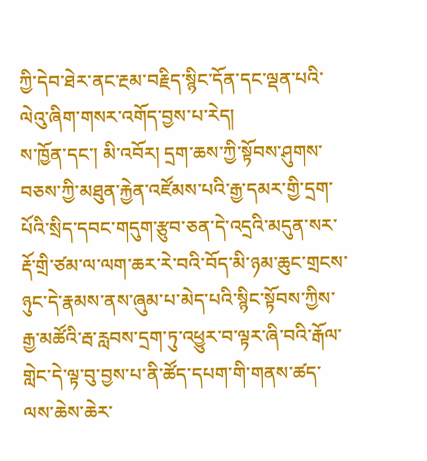ཀྱི་དེབ་ཐེར་ནང་རྔམ་བརྗིད་སྙིང་དོན་དང་ལྡན་པའི་ལེའུ་ཞིག་གསར་འགོད་བྱས་པ་རེད།
ས་ཁྱོན་དང་། མི་འབོར། དྲག་ཆས་ཀྱི་སྟོབས་ཤུགས་བཅས་ཀྱི་མཐུན་རྐྱེན་འཛོམས་པའི་རྒྱ་དམར་གྱི་དྲག་པོའི་སྲིད་དབང་གདུག་རྩུབ་ཅན་དེ་འདྲའི་མདུན་སར་རྡོ་གྲི་ཙམ་ལ་ལག་ཆར་རེ་བའི་བོད་མི་ཉམ་ཆུང་གྲངས་ཉུང་དེ་རྣམས་ནས་ཞུམ་པ་མེད་པའི་སྙིང་སྟོབས་ཀྱིས་རྒྱ་མཚོའི་རྦ་རླབས་དྲག་ཏུ་འཕྱུར་བ་ལྟར་ཞི་བའི་རྒོལ་གླེང་དེ་ལྟ་བུ་བྱས་པ་ནི་ཚོད་དཔག་གི་གནས་ཚད་ལས་ཆེས་ཆེར་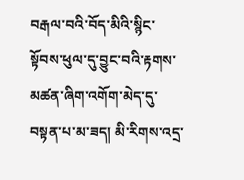བརྒལ་བའི་བོད་མིའི་སྙིང་སྟོབས་ཕུལ་དུ་བྱུང་བའི་རྟགས་མཚན་ཞིག་འགོག་མེད་དུ་བསྟན་པ་མ་ཟད། མི་རིགས་འདྲ་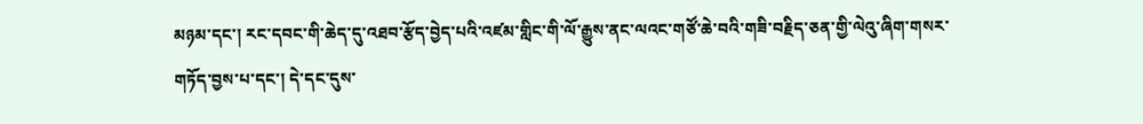མཉམ་དང་། རང་དབང་གི་ཆེད་དུ་འཐབ་རྩོད་བྱེད་པའི་འཛམ་གླིང་གི་ལོ་རྒྱུས་ནང་ལའང་གཙོ་ཆེ་བའི་གཟི་བརྗིད་ཅན་གྱི་ལེའུ་ཞིག་གསར་གཏོད་བྱས་པ་དང་། དེ་དང་དུས་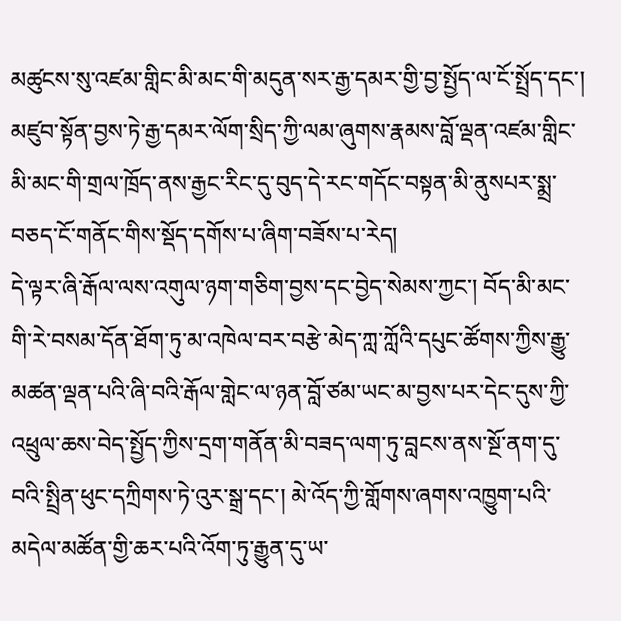མཚུངས་སུ་འཛམ་གླིང་མི་མང་གི་མདུན་སར་རྒྱ་དམར་གྱི་བྱ་སྤྱོད་ལ་ངོ་སྤྲོད་དང་། མཛུབ་སྟོན་བྱས་ཏེ་རྒྱ་དམར་ལོག་སྲིད་ཀྱི་ལམ་ཞུགས་རྣམས་བློ་ལྡན་འཛམ་གླིང་མི་མང་གི་གྲལ་ཁྲོད་ནས་རྒྱང་རིང་དུ་བུད་དེ་རང་གདོང་བསྟན་མི་ནུསཔར་སྨྲ་བཅད་ངོ་གནོང་གིས་སྡོད་དགོས་པ་ཞིག་བཟོས་པ་རེད།
དེ་ལྟར་ཞི་རྒོལ་ལས་འགུལ་ཉག་གཅིག་བྱས་དང་བྱེད་སེམས་ཀྱང་། བོད་མི་མང་གི་རེ་བསམ་དོན་ཐོག་ཏུ་མ་འཁེལ་བར་བརྩེ་མེད་ཀླ་ཀློའི་དཔུང་ཚོགས་ཀྱིས་རྒྱུ་མཚན་ལྡན་པའི་ཞི་བའི་རྒོལ་གླེང་ལ་ཉན་བློ་ཙམ་ཡང་མ་བྱས་པར་དེང་དུས་ཀྱི་འཕྲུལ་ཆས་བེད་སྤྱོད་ཀྱིས་དྲག་གནོན་མི་བཟད་ལག་ཏུ་བླངས་ནས་སྔོ་ནག་དུ་བའི་སྤྲིན་ཕུང་དཀྲིགས་ཏེ་འུར་སྒྲ་དང་། མེ་འོད་ཀྱི་གློགས་ཞགས་འཁྱུག་པའི་མདེལ་མཚོན་གྱི་ཆར་པའི་འོག་ཏུ་རྒྱུན་དུ་ཡ་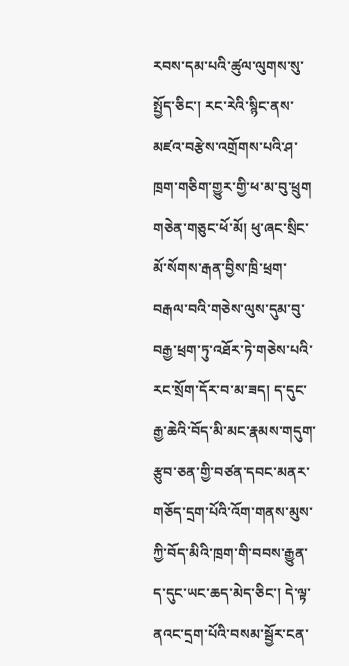རབས་དམ་པའི་ཚུལ་ལུགས་སུ་སྤྱོད་ཅིང་། རང་རེའི་སྙིང་ནས་མཛའ་བརྩེས་འགྲོགས་པའི་ཤ་ཁྲག་གཅིག་གྱུར་གྱི་ཕ་མ་བུ་ཕྲུག གཅེན་གཅུང་ཕོ་མོ། ཕུ་ཞང་སྲིང་མོ་སོགས་རྒན་བྱིས་ཁྲི་ཕྲག་བརྒལ་བའི་གཅེས་ལུས་དུམ་བུ་བརྒྱ་ཕྲག་ཏུ་འཐོར་ཏེ་གཅེས་པའི་རང་སྲོག་དོར་བ་མ་ཟད། ད་དུང་རྒྱ་ཆེའི་བོད་མི་མང་རྣམས་གདུག་རྩུབ་ཅན་གྱི་བཙན་དབང་མནར་གཅོད་དྲག་པོའི་འོག་གནས་མུས་ཀྱི་བོད་མིའི་ཁྲག་གི་བབས་རྒྱུན་ད་དུང་ཡང་ཆད་མེད་ཅིང་། དེ་ལྟ་ནའང་དྲག་པོའི་བསམ་སྦྱོར་ངན་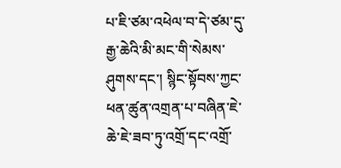པ་ཇི་ཙམ་འཕེལ་བ་དེ་ཙམ་དུ་རྒྱ་ཆེའི་མི་མང་གི་སེམས་ཤུགས་དང་། སྙིང་སྟོབས་ཀྱང་ཕན་ཚུན་འགྲན་པ་བཞིན་ཇེ་ཆེ་ཇེ་ཟབ་ཏུ་འགྲོ་དང་འགྲོ་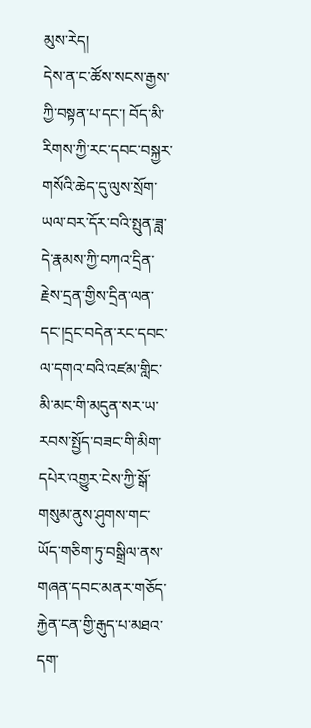མུས་རེད།
དེས་ན་ང་ཚོས་སངས་རྒྱས་ཀྱི་བསྟན་པ་དང་། བོད་མི་རིགས་ཀྱི་རང་དབང་བསྐྱར་གསོའི་ཆེད་དུ་ལུས་སྲོག་ཡལ་བར་དོར་བའི་སྤུན་ཟླ་དེ་རྣམས་ཀྱི་བཀའ་དྲིན་རྗེས་དྲན་གྱིས་དྲིན་ལན་དང་།དྲང་བདེན་རང་དབང་ལ་དགའ་བའི་འཛམ་གླིང་མི་མང་གི་མདུན་སར་ཡ་རབས་སྤྱོད་བཟང་གི་མིག་དཔེར་འགྱུར་ངེས་ཀྱི་སྒོ་གསུམ་ནུས་ཤུགས་གང་ཡོད་གཅིག་ཏུ་བསྒྲིལ་ནས་གཞན་དབང་མནར་གཅོད་རྐྱེན་ངན་གྱི་རྒུད་པ་མཐའ་དག་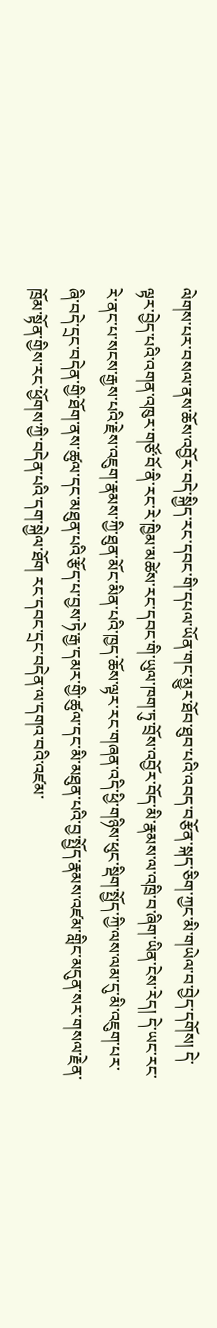ལེགས་པར་བསལ་ནས་ཆོས་འབྱོར་བདེ་སྐྱིད་རང་དབང་གི་དཔལ་ཡོན་གང་མྱུར་ཐོབ་ཐུབ་པའི་འབད་བརྩོན་སྐད་ཅིག་ཀྱང་མི་གཡེལ་བ་བྱེད་དགོས། དེ་ལྟར་བྱེད་པའི་འགན་འཁུར་གཙོ་བོ་ནི་རང་རེ་ཁྱིམ་མཚེས་རང་དབང་གི་ཡུལ་ཁག་ཏུ་བྲོས་འབྱོར་བོད་མི་རྣམས་ལ་འཁྲི་བ་ཞིག་ཡིན་ངེས་རེད། དེ་ཡང་རང་རེ་ནང་པ་སངས་རྒྱས་པའི་རྗེས་འཇུག་རྣམས་ཀྱི་ཐུན་མོང་མིན་པའི་ཁྱད་ཆོས་ལྟར་རང་གཞན་འདི་ཕྱི་གཉིས་ཕུང་སྡིག་སྤྱོད་ཀྱི་ལས་ལམ་དུ་མི་འཇུག་པར་ཞི་བདེ་དྲང་བདེན་གྱི་ཐོག་ནས་ཚུལ་དང་མཐུན་པའི་རྩོད་པ་བྱས་ཏེ་རྒྱ་དམར་གྱི་ཚུལ་དང་མི་མཐུན་པའི་བྱ་སྤྱོད་རྣམས་འཛམ་གླིང་མདུན་སར་གསལ་རྗེན་ཁྲོམ་སྟོན་གྱིས་རང་ཕྱོགས་ཀྱི་བདེན་པའི་དག་སྐྱེལ་ཐོག རང་དབང་དྲང་བདེན་ལ་དགའ་བའི་འཛམ་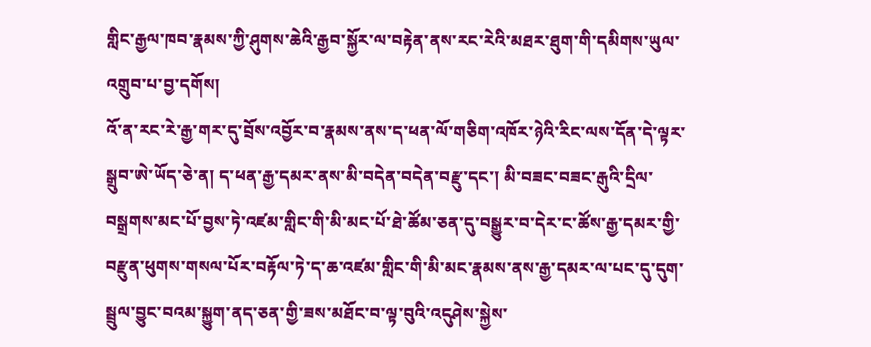གླིང་རྒྱལ་ཁབ་རྣམས་ཀྱི་ཤུགས་ཆེའི་རྒྱབ་སྐྱོར་ལ་བརྟེན་ནས་རང་རེའི་མཐར་ཐུག་གི་དམིགས་ཡུལ་འགྲུབ་པ་བྱ་དགོས།
འོ་ན་རང་རེ་རྒྱ་གར་དུ་བྲོས་འབྱོར་བ་རྣམས་ནས་ད་ཕན་ལོ་གཅིག་འཁོར་ཉེའི་རིང་ལས་དོན་དེ་ལྟར་སྒྲུབ་ཨེ་ཡོད་ཅེ་ན། ད་ཕན་རྒྱ་དམར་ནས་མི་བདེན་བདེན་བརྫུ་དང་། མི་བཟང་བཟང་རྒུའི་དྲིལ་བསྒྲགས་མང་པོ་བྱས་ཏེ་འཛམ་གླིང་གི་མི་མང་པོ་ཐེ་ཚོམ་ཅན་དུ་བསྒྱུར་བ་དེར་ང་ཚོས་རྒྱ་དམར་གྱི་བརྫུན་ཕུགས་གསལ་པོར་བརྟོལ་ཏེ་ད་ཆ་འཛམ་གླིང་གི་མི་མང་རྣམས་ནས་རྒྱ་དམར་ལ་པང་དུ་དུག་སྦྲུལ་བྱུང་བའམ་སྐྱུག་ནད་ཅན་གྱི་ཟས་མཐོང་བ་ལྟ་བུའི་འདུཤེས་སྐྱེས་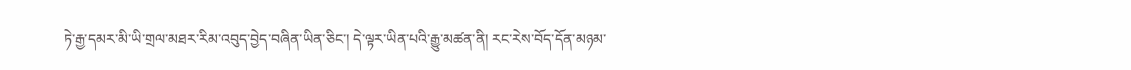ཏེ་རྒྱ་དམར་མི་ཡི་གྲལ་མཐར་རིམ་འབུད་བྱེད་བཞིན་ཡིན་ཅིང་། དེ་ལྟར་ཡིན་པའི་རྒྱུ་མཚན་ནི། རང་རེས་བོད་དོན་མཉམ་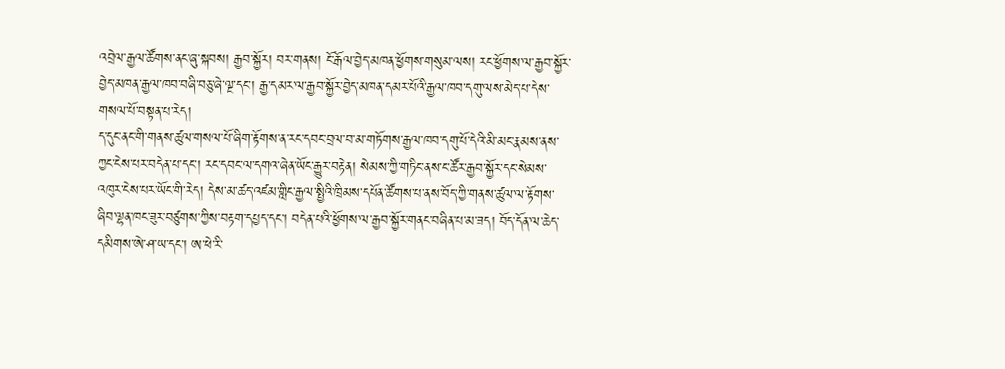འབྲེལ་རྒྱལ་ཚོགས་ནང་ཞུ་སྐབས། རྒྱབ་སྐྱོར། བར་གནས། ངོ་རྒོལ་བྱེད་མཁན་ཕྱོགས་གསུམ་ལས། རང་ཕྱོགས་ལ་རྒྱབ་སྐྱོར་བྱེད་མཁན་རྒྱལ་ཁབ་བཞི་བཅུ་ཞེ་ལྔ་དང་། རྒྱ་དམར་ལ་རྒྱབ་སྐྱོར་བྱེད་མཁན་དམར་པོའི་རྒྱལ་ཁབ་དགུ་ལས་མེད་པ་དེས་གསལ་པོ་བསྟན་པ་རེད།
ད་དུང་ནང་གི་གནས་ཚུལ་གསལ་པོ་ཞིག་རྟོགས་ན་རང་དབང་བྲལ་བ་མ་གཏོགས་རྒྱལ་ཁབ་དགུ་པོ་དེའི་མི་མང་རྣམས་ནས་ཀྱང་ངེས་པར་བདེན་པ་དང་། རང་དབང་ལ་དགའ་ཞེན་ཡོང་རྒྱུར་བརྟེན། སེམས་ཀྱི་གཏིང་ནས་ང་ཚོར་རྒྱབ་སྐྱོར་དང་སེམས་འཁུར་ངེས་པར་ཡོང་གི་རེད། དེས་མ་ཚད་འཛམ་གླིང་རྒྱལ་སྤྱིའི་ཁྲིམས་དཔོན་ཚོགས་པ་ནས་བོད་ཀྱི་གནས་ཚུལ་ལ་རྟོགས་ཞིབ་ལྷན་ཁང་ཟུར་བཙུགས་ཀྱིས་བརྟག་དཔྱད་དང་། བདེན་པའི་ཕྱོགས་ལ་རྒྱབ་སྐྱོར་གནང་བཞིན་པ་མ་ཟད། བོད་དོན་ལ་ཆེད་དམིགས་ཨེ་ཤ་ཡ་དང་། ཨ་ཕེ་རི་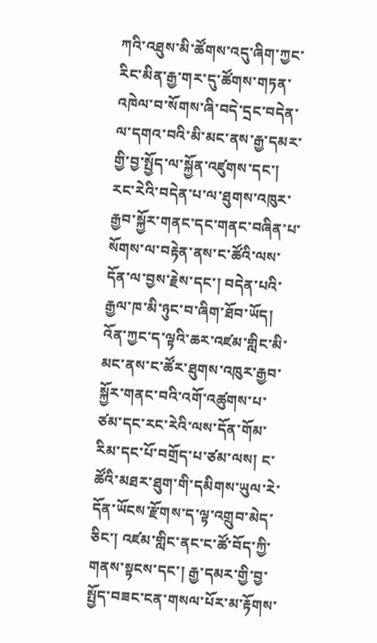ཀའི་འཐུས་མི་ཚོགས་འདུ་ཞིག་ཀྱང་རིང་མིན་རྒྱ་གར་དུ་ཚོགས་གཏན་འཁེལ་བ་སོགས་ཞི་བདེ་དྲང་བདེན་ལ་དགའ་བའི་མི་མང་ནས་རྒྱ་དམར་གྱི་བྱ་སྤྱོད་ལ་སྐྱོན་འཛུགས་དང་། རང་རེའི་བདེན་པ་ལ་ཐུགས་འཁུར་རྒྱབ་སྐྱོར་གནང་དང་གནང་བཞིན་པ་སོགས་ལ་བརྟེན་ནས་ང་ཚོའི་ལས་དོན་ལ་བྱས་རྗེས་དང་། བདེན་པའི་རྒྱལ་ཁ་མི་ཉུང་བ་ཞིག་ཐོབ་ཡོད།
འོན་ཀྱང་ད་ལྟའི་ཆར་འཛམ་གླིང་མི་མང་ནས་ང་ཚོར་ཐུགས་འཁུར་རྒྱབ་སྐྱོར་གནང་བའི་འགོ་འཚུགས་པ་ཙམ་དང་རང་རེའི་ལས་དོན་གོམ་རིམ་དང་པོ་བགྲོད་པ་ཙམ་ལས། ང་ཚོའི་མཐར་ཐུག་གི་དམིགས་ཡུལ་རེ་དོན་ཡོངས་རྫོགས་ད་ལྟ་འགྲུབ་མེད་ཅིང་། འཛམ་གླིང་ནང་ང་ཚོ་བོད་ཀྱི་གནས་སྟངས་དང་། རྒྱ་དམར་གྱི་བྱ་སྤྱོད་བཟང་ངན་གསལ་པོར་མ་རྟོགས་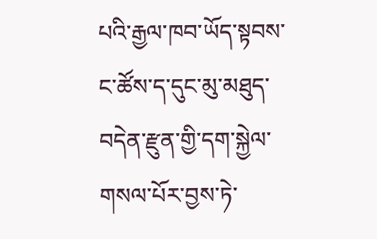པའི་རྒྱལ་ཁབ་ཡོད་སྟབས་ང་ཚོས་ད་དུང་མུ་མཐུད་བདེན་རྫུན་གྱི་དག་སྐྱེལ་གསལ་པོར་བྱས་ཏེ་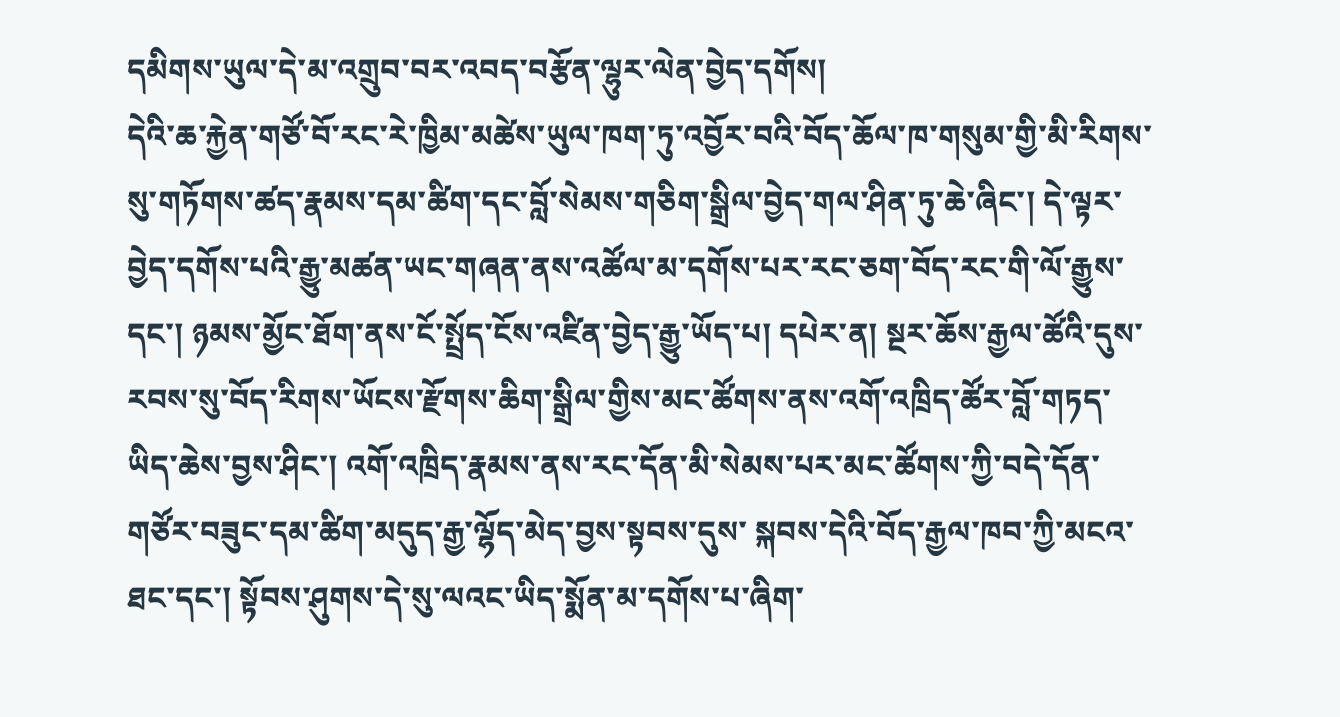དམིགས་ཡུལ་དེ་མ་འགྲུབ་བར་འབད་བརྩོན་ལྷུར་ལེན་བྱེད་དགོས།
དེའི་ཆ་རྐྱེན་གཙོ་བོ་རང་རེ་ཁྱིམ་མཚེས་ཡུལ་ཁག་ཏུ་འབྱོར་བའི་བོད་ཆོལ་ཁ་གསུམ་གྱི་མི་རིགས་སུ་གཏོགས་ཚད་རྣམས་དམ་ཚིག་དང་བློ་སེམས་གཅིག་སྒྲིལ་བྱེད་གལ་ཤིན་ཏུ་ཆེ་ཞིང་། དེ་ལྟར་བྱེད་དགོས་པའི་རྒྱུ་མཚན་ཡང་གཞན་ནས་འཚོལ་མ་དགོས་པར་རང་ཅག་བོད་རང་གི་ལོ་རྒྱུས་དང་། ཉམས་མྱོང་ཐོག་ནས་ངོ་སྤྲོད་ངོས་འཛིན་བྱེད་རྒྱུ་ཡོད་པ། དཔེར་ན། སྔར་ཆོས་རྒྱལ་ཚོའི་དུས་རབས་སུ་བོད་རིགས་ཡོངས་རྫོགས་ཆིག་སྒྲིལ་གྱིས་མང་ཚོགས་ནས་འགོ་འཁྲིད་ཚོར་བློ་གཏད་ཡིད་ཆེས་བྱས་ཤིང་། འགོ་འཁྲིད་རྣམས་ནས་རང་དོན་མི་སེམས་པར་མང་ཚོགས་ཀྱི་བདེ་དོན་གཙོར་བཟུང་དམ་ཚིག་མདུད་རྒྱ་ལྷོད་མེད་བྱས་སྟབས་དུས་ སྐབས་དེའི་བོད་རྒྱལ་ཁབ་ཀྱི་མངའ་ཐང་དང་། སྟོབས་ཤུགས་དེ་སུ་ལའང་ཡིད་སྨོན་མ་དགོས་པ་ཞིག་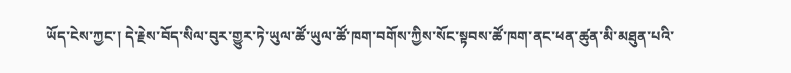ཡོད་ངེས་ཀྱང་། དེ་རྗེས་བོད་སིལ་བུར་གྱུར་ཏེ་ཡུལ་ཚོ་ཡུལ་ཚོ་ཁག་བགོས་ཀྱིས་སོང་སྟབས་ཚོ་ཁག་ནང་ཕན་ཚུན་མི་མཐུན་པའི་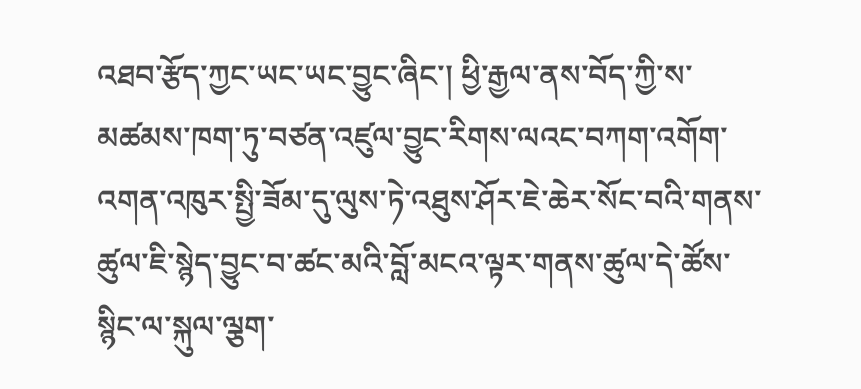འཐབ་རྩོད་ཀྱང་ཡང་ཡང་བྱུང་ཞིང་། ཕྱི་རྒྱལ་ནས་བོད་ཀྱི་ས་མཚམས་ཁག་ཏུ་བཙན་འཛུལ་བྱུང་རིགས་ལའང་བཀག་འགོག་འགན་འཁུར་སྤྱི་ཟོམ་དུ་ལུས་ཏེ་འཐུས་ཤོར་ཇེ་ཆེར་སོང་བའི་གནས་ཚུལ་ཇི་སྙེད་བྱུང་བ་ཚང་མའི་བློ་མངའ་ལྟར་གནས་ཚུལ་དེ་ཚོས་སྙིང་ལ་སྐུལ་ལྕག་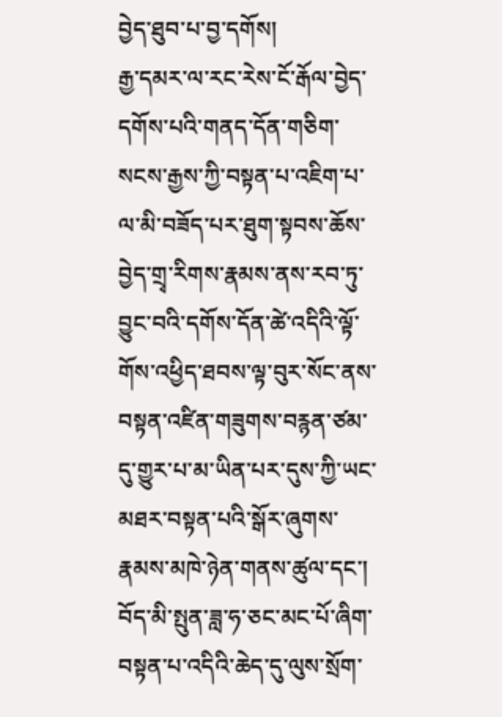བྱེད་ཐུབ་པ་བྱ་དགོས།
རྒྱ་དམར་ལ་རང་རེས་ངོ་རྒོལ་བྱེད་དགོས་པའི་གནད་དོན་གཅིག་སངས་རྒྱས་ཀྱི་བསྟན་པ་འཇིག་པ་ལ་མི་བཟོད་པར་ཐུག་སྟབས་ཆོས་བྱེད་གྲྭ་རིགས་རྣམས་ནས་རབ་ཏུ་བྱུང་བའི་དགོས་དོན་ཚེ་འདིའི་ལྟོ་གོས་འཕྱིད་ཐབས་ལྟ་བུར་སོང་ནས་བསྟན་འཛིན་གཟུགས་བརྙན་ཙམ་དུ་གྱུར་པ་མ་ཡིན་པར་དུས་ཀྱི་ཡང་མཐར་བསྟན་པའི་སྒོར་ཞུགས་རྣམས་མཁེ་ཉེན་གནས་ཚུལ་དང་། བོད་མི་སྤུན་ཟླ་ཧ་ཅང་མང་པོ་ཞིག་བསྟན་པ་འདིའི་ཆེད་དུ་ལུས་སྲོག་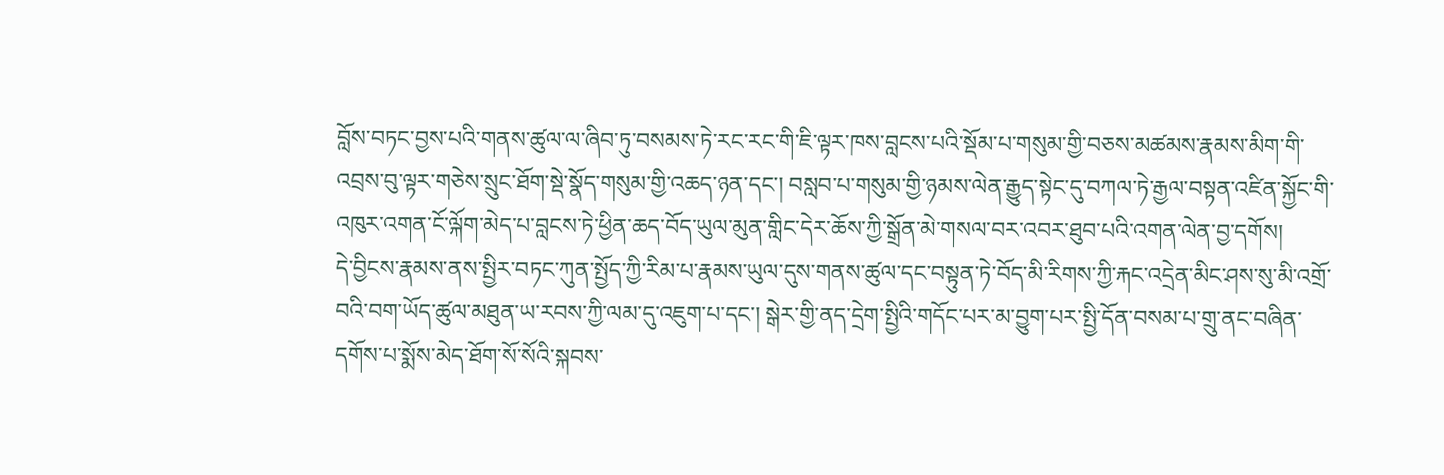བློས་བཏང་བྱས་པའི་གནས་ཚུལ་ལ་ཞིབ་ཏུ་བསམས་ཏེ་རང་རང་གི་ཇི་ལྟར་ཁས་བླངས་པའི་སྡོམ་པ་གསུམ་གྱི་བཅས་མཚམས་རྣམས་མིག་གི་འབྲས་བུ་ལྟར་གཅེས་སྲུང་ཐོག་སྡེ་སྣོད་གསུམ་གྱི་འཆད་ཉན་དང་། བསླབ་པ་གསུམ་གྱི་ཉམས་ལེན་རྒྱུད་སྟེང་དུ་བཀལ་ཏེ་རྒྱལ་བསྟན་འཛིན་སྐྱོང་གི་འཁུར་འགན་ངོ་ལྐོག་མེད་པ་བླངས་ཏེ་ཕྱིན་ཆད་བོད་ཡུལ་མུན་གླིང་དེར་ཆོས་ཀྱི་སྒྲོན་མེ་གསལ་བར་འབར་ཐུབ་པའི་འགན་ལེན་བྱ་དགོས།
དེ་བྱིངས་རྣམས་ནས་སྤྱིར་བཏང་ཀུན་སྤྱོད་ཀྱི་རིམ་པ་རྣམས་ཡུལ་དུས་གནས་ཚུལ་དང་བསྟུན་ཏེ་བོད་མི་རིགས་ཀྱི་རྐང་འདྲེན་མིང་ཤས་སུ་མི་འགྲོ་བའི་བག་ཡོད་ཚུལ་མཐུན་ཡ་རབས་ཀྱི་ལམ་དུ་འཇུག་པ་དང་། སྒེར་གྱི་ནད་དྲེག་སྤྱིའི་གདོང་པར་མ་བྱུག་པར་སྤྱི་དོན་བསམ་པ་གྲུ་ནང་བཞིན་དགོས་པ་སྨོས་མེད་ཐོག་སོ་སོའི་སྐབས་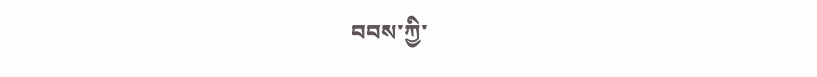བབས་ཀྱི་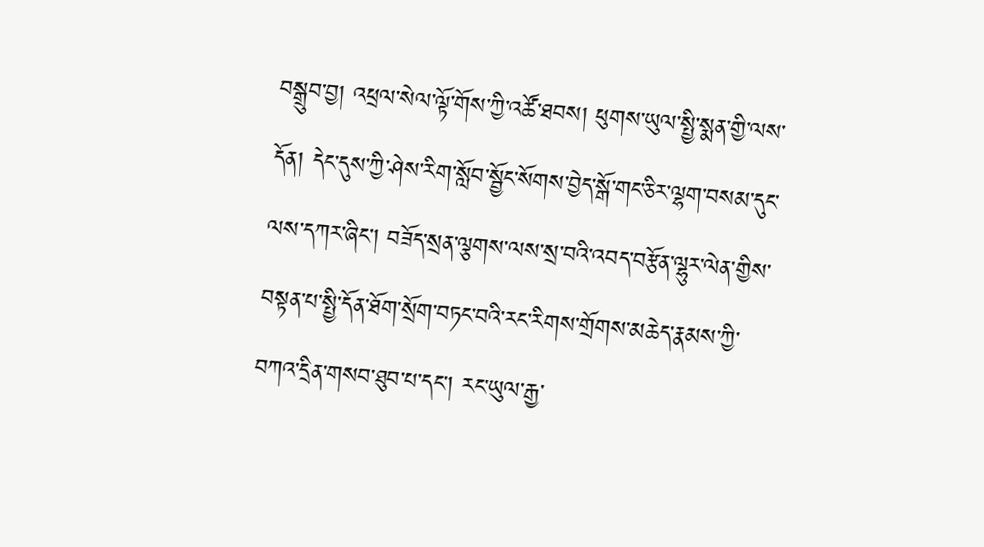བསྒྲུབ་བྱ། འཕྲལ་སེལ་ལྟོ་གོས་ཀྱི་འཚོ་ཐབས། ཕུགས་ཡུལ་སྤྱི་སྨན་གྱི་ལས་དོན། དེང་དུས་ཀྱི་ཤེས་རིག་སློབ་སྦྱོང་སོགས་བྱེད་སྒོ་གང་ཅིར་ལྷག་བསམ་དུང་ལས་དཀར་ཞིང་། བཟོད་སྲན་ལྕགས་ལས་སྲ་བའི་འབད་བརྩོན་ལྷུར་ལེན་གྱིས་བསྟན་པ་སྤྱི་དོན་ཐོག་སྲོག་བཏང་བའི་རང་རིགས་གྲོགས་མཆེད་རྣམས་ཀྱི་བཀའ་དྲིན་གསབ་ཐུབ་པ་དང་། རང་ཡུལ་རྒྱ་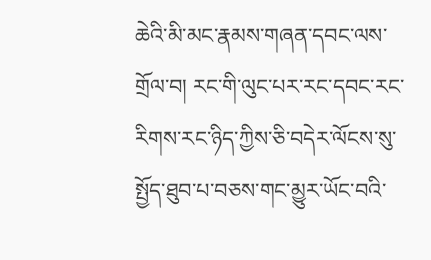ཆེའི་མི་མང་རྣམས་གཞན་དབང་ལས་གྲོལ་བ། རང་གི་ལུང་པར་རང་དབང་རང་རིགས་རང་ཉིད་ཀྱིས་ཅི་བདེར་ལོངས་སུ་སྤྱོད་ཐུབ་པ་བཅས་གང་མྱུར་ཡོང་བའི་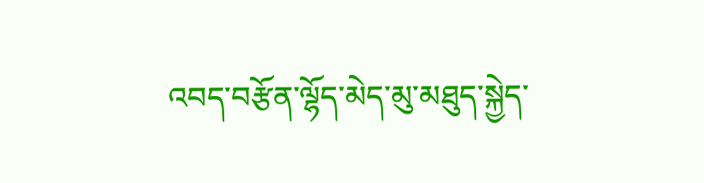འབད་བརྩོན་ལྷོད་མེད་མུ་མཐུད་སྐྱེད་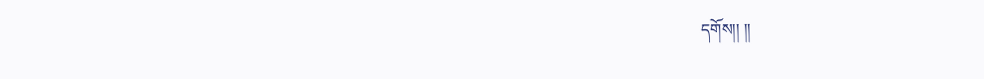དགོས།། །།